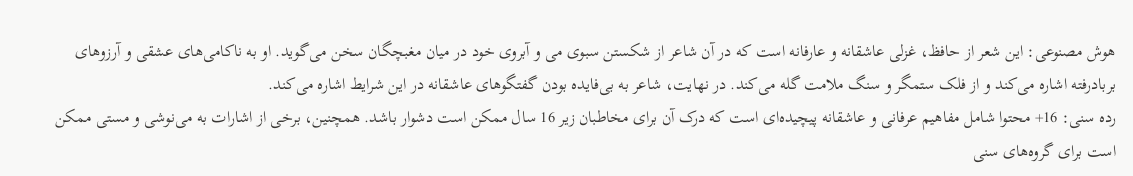هوش مصنوعی: این شعر از حافظ، غزلی عاشقانه و عارفانه است که در آن شاعر از شکستن سبوی می و آبروی خود در میان مغبچگان سخن می‌گوید. او به ناکامی‌های عشقی و آرزوهای بربادرفته اشاره می‌کند و از فلک ستمگر و سنگ ملامت گله می‌کند. در نهایت، شاعر به بی‌فایده بودن گفتگوهای عاشقانه در این شرایط اشاره می‌کند.
رده سنی: 16+ محتوا شامل مفاهیم عرفانی و عاشقانه پیچیده‌ای است که درک آن برای مخاطبان زیر 16 سال ممکن است دشوار باشد. همچنین، برخی از اشارات به می‌نوشی و مستی ممکن است برای گروه‌های سنی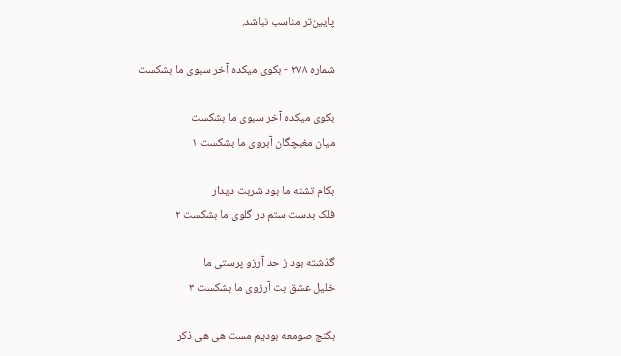پایین‌تر مناسب نباشد.

شماره ۲۷۸ - بکوی میکده آخر سبوی ما بشکست

بکوی میکده آخر سبوی ما بشکست
میان مغبچگان آبروی ما بشکست ۱

بکام تشنه ما بود شربت دیدار
فلک بدست ستم در گلوی ما بشکست ۲

گذشته بود ز حد آرزو پرستی ما
خلیل عشق بت آرزوی ما بشکست ۳

بکنج صومعه بودیم مست هی هی ذکر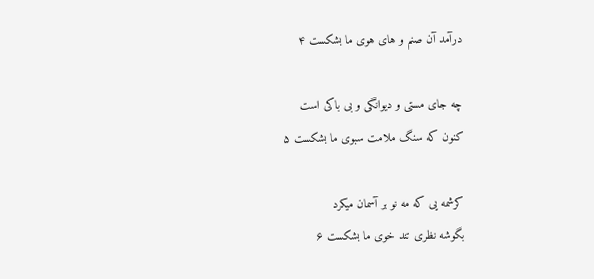درآمد آن صنم و های هوی ما بشکست ۴

چه جای مستی و دیوانگی و بی باکی است
کنون که سنگ ملامت سبوی ما بشکست ۵

کرشمه یی که مه نو بر آسمان میکرد
بگوشه نظری تند خوی ما بشکست ۶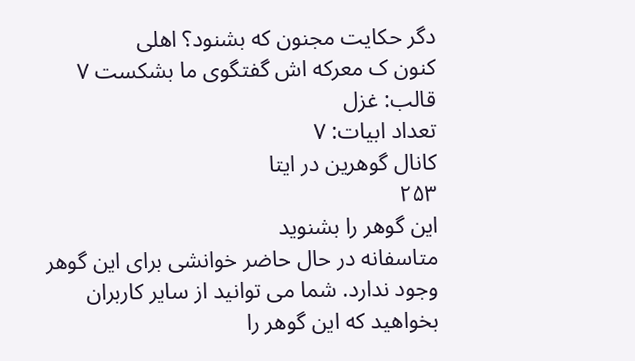دگر حکایت مجنون که بشنود؟ اهلی
کنون ک معرکه اش گفتگوی ما بشکست ۷
قالب: غزل
تعداد ابیات: ۷
کانال گوهرین در ایتا
۲۵۳
این گوهر را بشنوید
متاسفانه در حال حاضر خوانشی برای این گوهر وجود ندارد. شما می توانید از سایر کاربران بخواهید که این گوهر را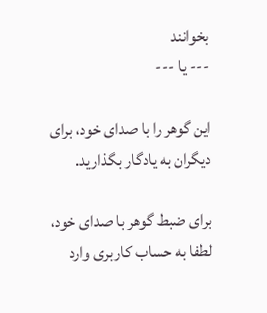بخوانند
--- یا ---

این گوهر را با صدای خود، برای دیگران به یادگار بگذارید.

برای ضبط گوهر با صدای خود، لطفا به حساب کاربری وارد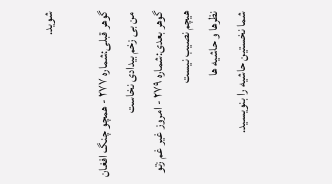شوید.

گوهر قبلی:شماره ۲۷۷ - همچو چنگ افغان من بی زخم بیدادی نخاست
گوهر بعدی:شماره ۲۷۹ - امروز غیر غم زتو هیچم نصیب نیست
نظرها و حاشیه ها
شما نخستین حاشیه را بنویسید.